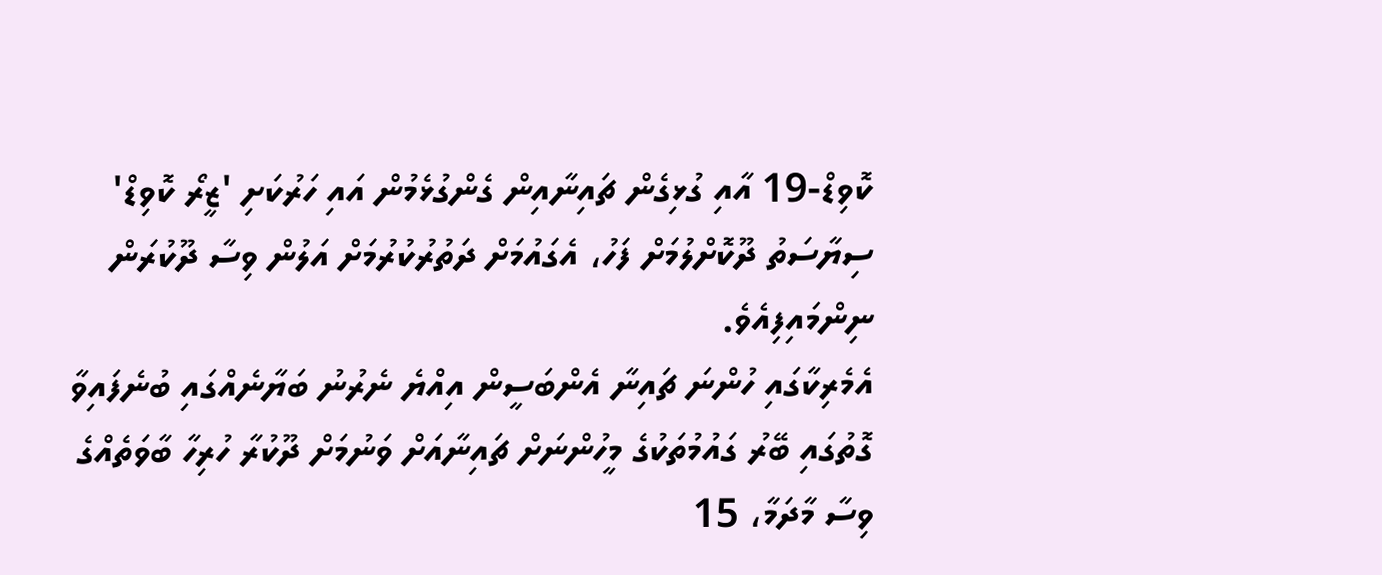ކޮވިޑް-19 އާއި ގުޅިގެން ޗައިނާއިން ގެންގުޅެމުން އައި ހަރުކަށި 'ޒީރޯ ކޮވިޑް' ސިޔާސަތު ދޫކޮށްލުމަށް ފަހު، އެގައުމަށް ދަތުރުކުރުމަށް އަލުން ވިސާ ދޫކުރަން ނިންމައިފިއެވެ.
އެމެރިކާގައި ހުންނަ ޗައިނާ އެންބަސީން އިއްޔެ ނެރުނު ބަޔާނެއްގައި ބުނެފައިވާ ގޮތުގައި ބޭރު ގައުމުތަކުގެ މީހުންނަށް ޗައިނާއަށް ވަނުމަށް ދޫކުރާ ހުރިހާ ބާވަތެއްގެ ވިސާ މާދަމާ، 15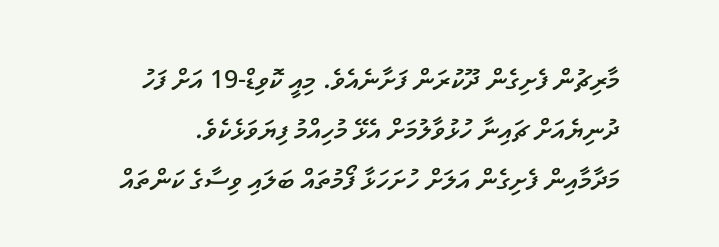މާރިޗުން ފެށިގެން ދޫކުރަން ފަށާނެއެވެ. މިއީ ކޮވިޑް-19 އަށް ފަހު ދުނިޔެއަށް ޗައިނާ ހުޅުވާލުމަށް އެޅޭ މުހިއްމު ފިޔަވަޅެކެވެ.
މަދާމާއިން ފެށިގެން އަލަށް ހުށަހަޅާ ފޯމުތައް ބަލައި ވިސާގެ ކަންތައް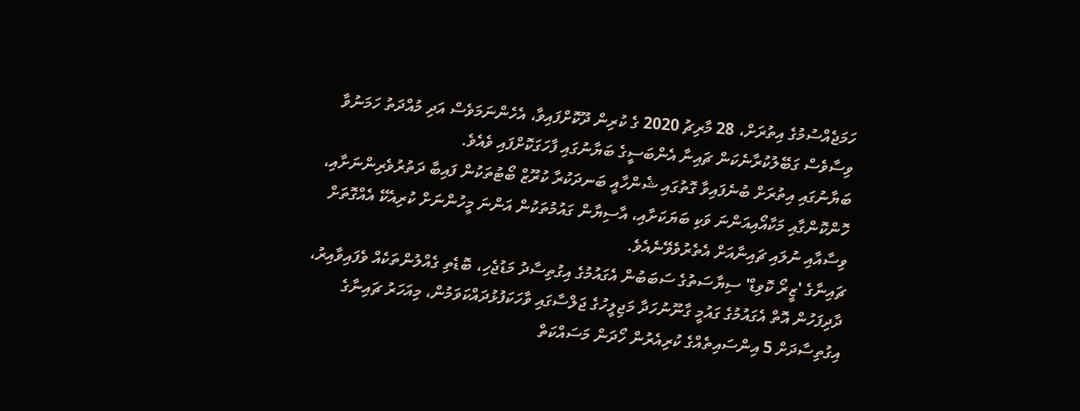ހަމަޖެއްސުމުގެ އިތުރަށް، 28 މާރިޗު 2020 ގެ ކުރިން ދޫކޮށްފައިވާ، އެހެންނަމަވެސް އަދި މުއްދަތު ހަމަނުވާ ވިސާވެސް ގަބޭލުކުރާނެކަން ޗައިނާ އެންބަސީގެ ބަޔާނުގައި ފާހަގަކޮށްފައި ވެއެވެ.
ބަޔާނުގައި އިތުރަށް ބުނެފައިވާ ގޮތުގައި ޝެންހާއީ ބަނދަކުރާ ކުރޫޒް ބޯޓުތަކުން ފައިބާ ދަތުރުވެރިންނަށާއި، ހޮންކޮންގާއި މަކާއޯއިއަންނަ ވަކި ބަޔަކަށާއި، އާސިޔާން ގައުމުތަކުން އަންނަ މީހުންނަށް ކުރިއެކޭ އެއްގޮތަށް ވިސާއާއި ނުލައި ޗައިނާއަށް އެތެރުވެވޭނެއެވެ.
ޗައިނާގެ 'ޒީރޯ ކޮވިޑް' ސިޔާސަތުގެ ސަބަބުން އެގައުމުގެ އިގުތިސާދު މަޑުޖެހި، ބޮޑެތި ގެއްލުންތަކެއް ވެފައިވާއިރު، ދާދިފަހުން އޮތް އެގައުމުގެ ގައުމީ ގާނޫނުހަދާ މަޖިލީހުގެ ޖަލްސާގައި ވާހަކަފުޅުދައްކަވަމުން، މިއަހަރު ޗައިނާގެ އިގުތިސާދަށް 5 އިންސައިތެއްގެ ކުރިއެރުން ހޯދަން މަސައްކަތް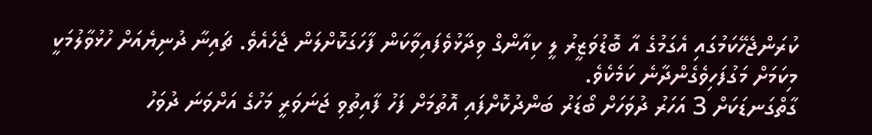ކުރަންޖެހޭކަމުގައި އެގަމުގެ އާ ބޮޑުވަޒީރު ލީ ކިއާންގް ވިދާޅުވެފައިވާކަން ފާހަގަކޮށްލަން ޖެހެއެވެ. ޗައިނާ ދުނިޔެއަށް ހުޅުވާލުމަކީ މިކަމަށް މަގުފަހިވެގެންދާނެ ކަމެކެވެ.
ގާތްގަނޑަކަށް 3 އަހަރު ދުވަހަށް ބޯޑަރު ބަންދުކޮށްފައި އޮތުމަށް ފަހު ފާއިތުވި ޖަނަވަރީ މަހުގެ އަށްވަނަ ދުވަހު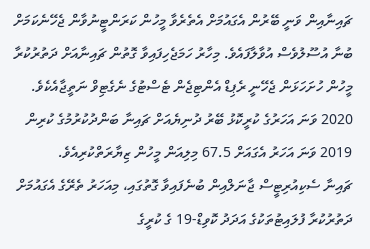ޗައިނާއިން ވަނީ ބޭރުން އެގައުމަށް އެތެރެވާ މީހުން ކަރަންޓީނުވާން ޖެހޭނެކަމަށް ބުނާ އުސޫލުވެސް އުވާލާފައެވެ. މިހާރު ހަމަޖެހިފައިވާ ގޮތުން ޗައިނާއަށް ދަތުރުކުރާ މީހުން ހުށަހަޅަން ޖެހޭނީ ރެޕިޑް އެންޓިޖެން ޓެސްޓުގެ ނެގެޓިވް ނަތީޖާއެކެވެ.
2020 ވަނަ އަހަރުގެ ކުރީކޮޅު ބޭރު ދުނިޔެއަށް ޗައިނާ ބަންދުކުރުމުގެ ކުރިން 2019 ވަނަ އަހަރު އެގައަށް 67.5 މިލިއަން މީހުން ޒިޔާރަތްކުރިއެވެ.
ޗައިނާ ސެކިއުރިޓީސް ޖާނަލްއިން ބުނެފައިވާ ގޮތުގައި، މިއަހަރު ތެރޭގެ އެގައުމަށް ދަތުރުކުރާ ފުލައިޓުތަކުގެ އަދަދު ކޮވިޑް-19 ގެ ކުރީގެ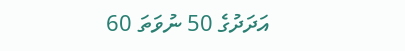އަދަދުގެ 50 ނުވަތަ 60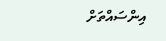އިންސައްތަށް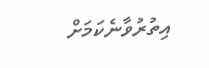އިތުރުވާނެކަމަށް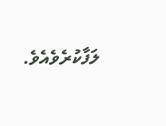ލަފާކުރެވެއެވެ.